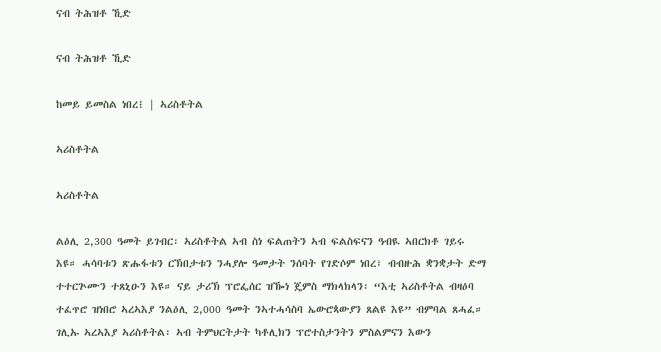ናብ ትሕዝቶ ኺድ

ናብ ትሕዝቶ ኺድ

ከመይ ይመስል ነበረ፧ | ኣሪስቶትል

ኣሪስቶትል

ኣሪስቶትል

ልዕሊ 2,300 ዓመት ይገብር፡ ኣሪስቶትል ኣብ ስነ ፍልጠትን ኣብ ፍልስፍናን ዓብዪ ኣበርክቶ ገይሩ እዩ። ሓሳባቱን ጽሑፋቱን ርኽበታቱን ንሓያሎ ዓመታት ንሰባት የገድሶም ነበረ፣ ብብዙሕ ቋንቋታት ድማ ተተርጕሙን ተጸኒዑን እዩ። ናይ ታሪኽ ፕሮፌሰር ዝዀነ ጄምስ ማክላክላን፡ “እቲ ኣሪስቶትል ብዛዕባ ተፈጥሮ ዝነበሮ ኣረኣእያ ንልዕሊ 2,000 ዓመት ንኣተሓሳስባ ኤውሮጳውያን ጸልዩ እዩ” ብምባል ጸሓፈ። ገሊኡ ኣረኣእያ ኣሪስቶትል፡ ኣብ ትምህርትታት ካቶሊክን ፕሮተስታንትን ምስልምናን እውን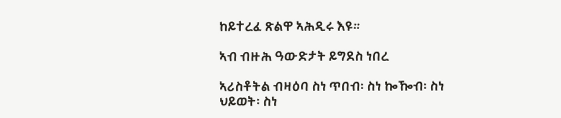ከይተረፈ ጽልዋ ኣሕዲሩ እዩ።

ኣብ ብዙሕ ዓውድታት ይግደስ ነበረ

ኣሪስቶትል ብዛዕባ ስነ ጥበብ፡ ስነ ኰዀብ፡ ስነ ህይወት፡ ስነ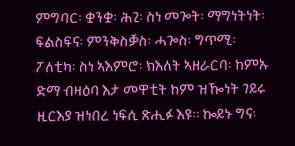ምግባር፡ ቋንቋ፡ ሕጊ፡ ስነ መጐት፡ ማግነትነት፡ ፍልስፍና፡ ምንቅስቓስ፡ ሓጐስ፡ ግጥሚ፡ ፖለቲካ፡ ስነ ኣእምሮ፡ ክእለት ኣዘራርባ፡ ከምኡ ድማ ብዛዕባ እታ መዋቲት ከም ዝዀነት ገይሩ ዚርእያ ዝነበረ ነፍሲ ጽሒፉ እዩ። ኰይኑ ግና፡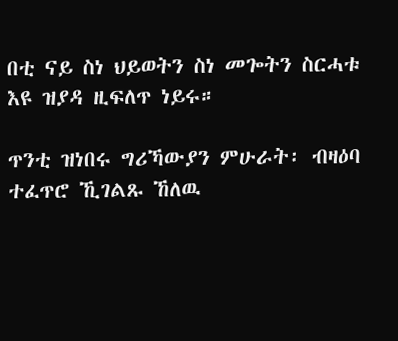በቲ ናይ ስነ ህይወትን ስነ መጐትን ስርሓቱ እዩ ዝያዳ ዚፍለጥ ነይሩ።

ጥንቲ ዝነበሩ ግሪኻውያን ምሁራት፡ ብዛዕባ ተፈጥሮ ኺገልጹ ኸለዉ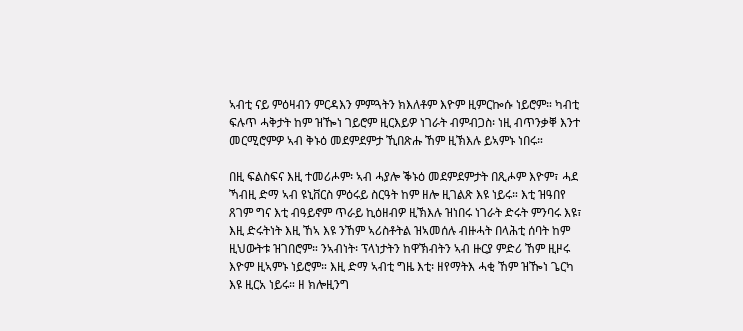ኣብቲ ናይ ምዕዛብን ምርዳእን ምምጓትን ክእለቶም እዮም ዚምርኰሱ ነይሮም። ካብቲ ፍሉጥ ሓቅታት ከም ዝዀነ ገይሮም ዚርእይዎ ነገራት ብምብጋስ፡ ነዚ ብጥንቃቐ እንተ መርሚሮምዎ ኣብ ቅኑዕ መደምደምታ ኺበጽሑ ኸም ዚኽእሉ ይኣምኑ ነበሩ።

በዚ ፍልስፍና እዚ ተመሪሖም፡ ኣብ ሓያሎ ቕኑዕ መደምደምታት በጺሖም እዮም፣ ሓደ ኻብዚ ድማ ኣብ ዩኒቨርስ ምዕሩይ ስርዓት ከም ዘሎ ዚገልጽ እዩ ነይሩ። እቲ ዝዓበየ ጸገም ግና እቲ ብዓይኖም ጥራይ ኪዕዘብዎ ዚኽእሉ ዝነበሩ ነገራት ድሩት ምንባሩ እዩ፣ እዚ ድሩትነት እዚ ኸኣ እዩ ንኸም ኣሪስቶትል ዝኣመሰሉ ብዙሓት በላሕቲ ሰባት ከም ዚህውትቱ ዝገበሮም። ንኣብነት፡ ፕላነታትን ከዋኽብትን ኣብ ዙርያ ምድሪ ኸም ዚዞሩ እዮም ዚኣምኑ ነይሮም። እዚ ድማ ኣብቲ ግዜ እቲ፡ ዘየማትእ ሓቂ ኸም ዝዀነ ጌርካ እዩ ዚርአ ነይሩ። ዘ ክሎዚንግ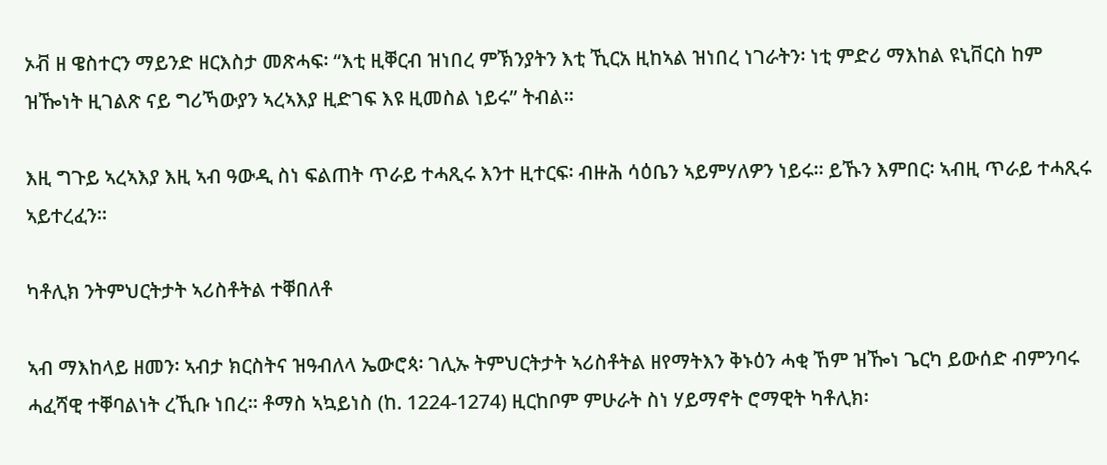ኦቭ ዘ ዌስተርን ማይንድ ዘርእስታ መጽሓፍ፡ “እቲ ዚቐርብ ዝነበረ ምኽንያትን እቲ ኺርአ ዚከኣል ዝነበረ ነገራትን፡ ነቲ ምድሪ ማእከል ዩኒቨርስ ከም ዝዀነት ዚገልጽ ናይ ግሪኻውያን ኣረኣእያ ዚድገፍ እዩ ዚመስል ነይሩ” ትብል።

እዚ ግጉይ ኣረኣእያ እዚ ኣብ ዓውዲ ስነ ፍልጠት ጥራይ ተሓጺሩ እንተ ዚተርፍ፡ ብዙሕ ሳዕቤን ኣይምሃለዎን ነይሩ። ይኹን እምበር፡ ኣብዚ ጥራይ ተሓጺሩ ኣይተረፈን።

ካቶሊክ ንትምህርትታት ኣሪስቶትል ተቐበለቶ

ኣብ ማእከላይ ዘመን፡ ኣብታ ክርስትና ዝዓብለላ ኤውሮጳ፡ ገሊኡ ትምህርትታት ኣሪስቶትል ዘየማትእን ቅኑዕን ሓቂ ኸም ዝዀነ ጌርካ ይውሰድ ብምንባሩ ሓፈሻዊ ተቐባልነት ረኺቡ ነበረ። ቶማስ ኣኳይነስ (ከ. 1224-1274) ዚርከቦም ምሁራት ስነ ሃይማኖት ሮማዊት ካቶሊክ፡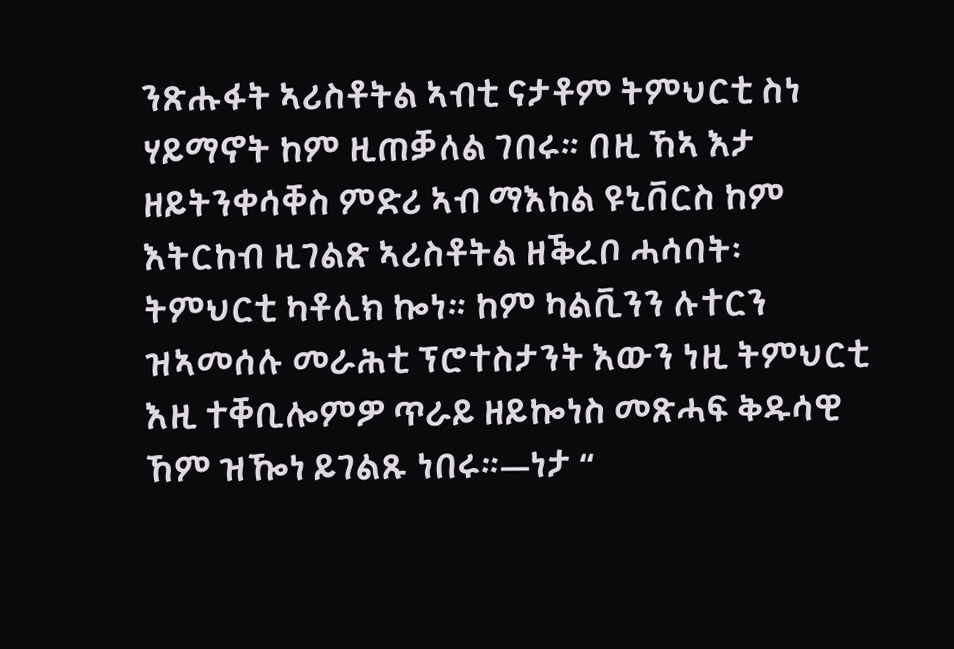ንጽሑፋት ኣሪስቶትል ኣብቲ ናታቶም ትምህርቲ ስነ ሃይማኖት ከም ዚጠቓለል ገበሩ። በዚ ኸኣ እታ ዘይትንቀሳቐስ ምድሪ ኣብ ማእከል ዩኒቨርስ ከም እትርከብ ዚገልጽ ኣሪስቶትል ዘቕረቦ ሓሳባት፡ ትምህርቲ ካቶሊክ ኰነ። ከም ካልቪንን ሉተርን ዝኣመሰሉ መራሕቲ ፕሮተስታንት እውን ነዚ ትምህርቲ እዚ ተቐቢሎምዎ ጥራይ ዘይኰነስ መጽሓፍ ቅዱሳዊ ኸም ዝዀነ ይገልጹ ነበሩ።—ነታ “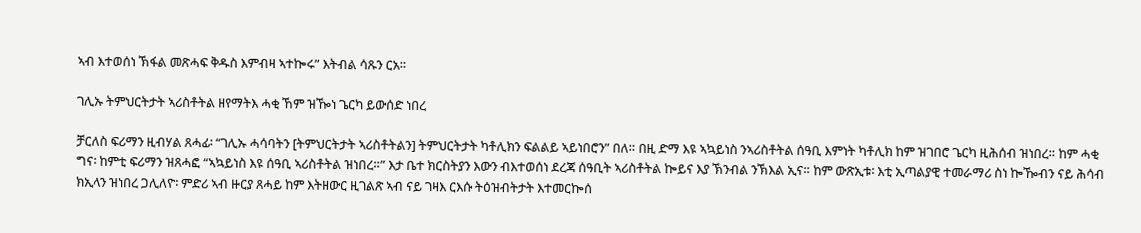ኣብ እተወሰነ ኽፋል መጽሓፍ ቅዱስ እምብዛ ኣተኰሩ” እትብል ሳጹን ርአ።

ገሊኡ ትምህርትታት ኣሪስቶትል ዘየማትእ ሓቂ ኸም ዝዀነ ጌርካ ይውሰድ ነበረ

ቻርለስ ፍሪማን ዚብሃል ጸሓፊ፡ “ገሊኡ ሓሳባትን [ትምህርትታት ኣሪስቶትልን] ትምህርትታት ካቶሊክን ፍልልይ ኣይነበሮን” በለ። በዚ ድማ እዩ ኣኳይነስ ንኣሪስቶትል ሰዓቢ እምነት ካቶሊክ ከም ዝገበሮ ጌርካ ዚሕሰብ ዝነበረ። ከም ሓቂ ግና፡ ከምቲ ፍሪማን ዝጸሓፎ “ኣኳይነስ እዩ ሰዓቢ ኣሪስቶትል ዝነበረ።” እታ ቤተ ክርስትያን እውን ብእተወሰነ ደረጃ ሰዓቢት ኣሪስቶትል ኰይና እያ ኽንብል ንኽእል ኢና። ከም ውጽኢቱ፡ እቲ ኢጣልያዊ ተመራማሪ ስነ ኰዀብን ናይ ሕሳብ ክኢላን ዝነበረ ጋሊለዮ፡ ምድሪ ኣብ ዙርያ ጸሓይ ከም እትዘውር ዚገልጽ ኣብ ናይ ገዛእ ርእሱ ትዕዝብትታት እተመርኰሰ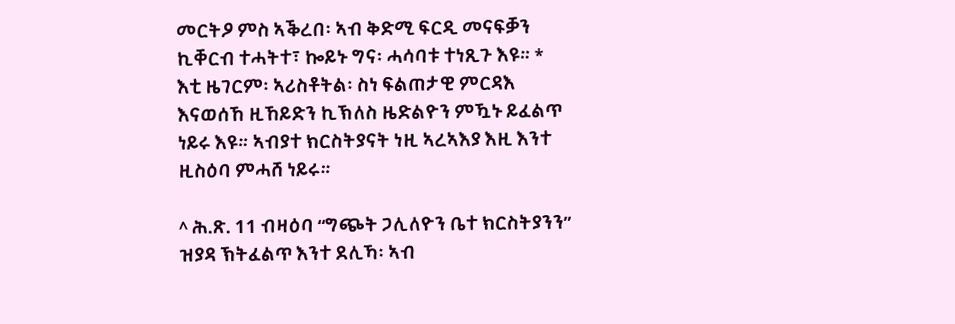መርትዖ ምስ ኣቕረበ፡ ኣብ ቅድሚ ፍርዲ መናፍቓን ኪቐርብ ተሓትተ፣ ኰይኑ ግና፡ ሓሳባቱ ተነጺጉ እዩ። * እቲ ዜገርም፡ ኣሪስቶትል፡ ስነ ፍልጠታዊ ምርዳእ እናወሰኸ ዚኸይድን ኪኽለስ ዜድልዮን ምዃኑ ይፈልጥ ነይሩ እዩ። ኣብያተ ክርስትያናት ነዚ ኣረኣእያ እዚ እንተ ዚስዕባ ምሓሸ ነይሩ።

^ ሕ.ጽ. 11 ብዛዕባ “ግጭት ጋሊለዮን ቤተ ክርስትያንን” ዝያዳ ኽትፈልጥ እንተ ደሊኻ፡ ኣብ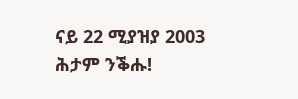ናይ 22 ሚያዝያ 2003 ሕታም ንቕሑ!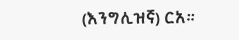(እንግሊዝኛ) ርአ።